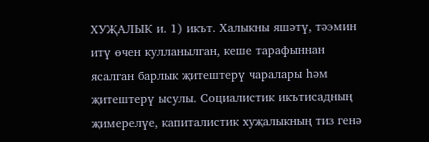ХУҖАЛЫК и. 1) икът. Халыкны яшәтү, тәэмин итү өчен кулланылган, кеше тарафыннан ясалган барлык җитештерү чаралары һәм җитештерү ысулы. Социалистик икътисадның җимерелүе, капиталистик хуҗалыкның тиз генә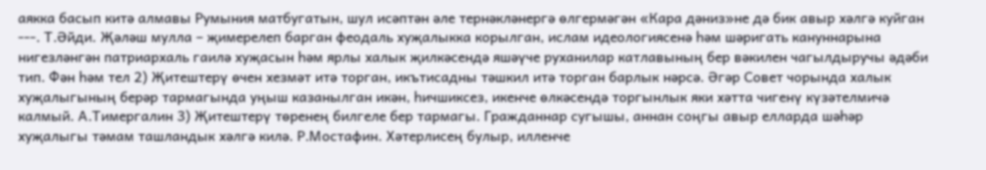аякка басып китә алмавы Румыния матбугатын, шул исәптән әле тернәкләнергә өлгермәгән «Кара дәниз»не дә бик авыр хәлгә куйган ---. Т.Әйди. Җәләш мулла – җимерелеп барган феодаль хуҗалыкка корылган, ислам идеологиясенә һәм шәригать кануннарына нигезләнгән патриархаль гаилә хуҗасын һәм ярлы халык җилкәсендә яшәүче руханилар катлавының бер вәкилен чагылдыручы әдәби тип. Фән һәм тел 2) Җитештерү өчен хезмәт итә торган, икътисадны тәшкил итә торган барлык нәрсә. Әгәр Совет чорында халык хуҗалыгының берәр тармагында уңыш казанылган икән, һичшиксез, икенче өлкәсендә торгынлык яки хәтта чигенү күзәтелмичә калмый. А.Тимергалин 3) Җитештерү төренең билгеле бер тармагы. Гражданнар сугышы, аннан соңгы авыр елларда шәһәр хуҗалыгы тәмам ташландык хәлгә килә. Р.Мостафин. Хәтерлисең булыр, илленче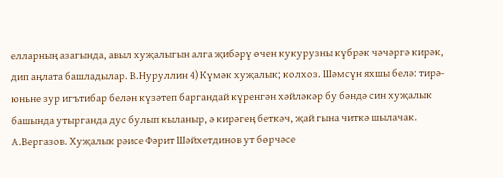елларның азагында, авыл хуҗалыгын алга җибәрү өчен кукурузны күбрәк чәчәргә кирәк, дип аңлата башладылар. В.Нуруллин 4) Күмәк хуҗалык; колхоз. Шәмсүн яхшы белә: тирә-юньне зур игътибар белән күзәтеп баргандай күренгән хәйләкәр бу бәндә син хуҗалык башында утырганда дус булып кыланыр, ә кирәгең беткәч, җай гына читкә шылачак. А.Вергазов. Хуҗалык рәисе Фәрит Шәйхетдинов ут бөрчәсе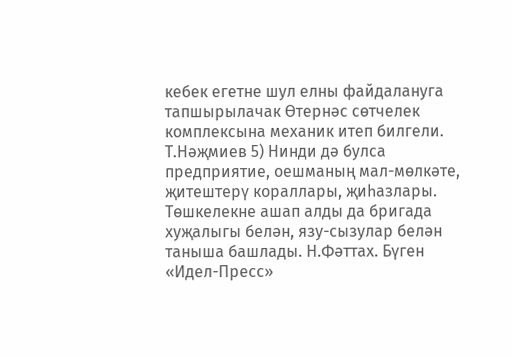кебек егетне шул елны файдалануга тапшырылачак Өтернәс сөтчелек комплексына механик итеп билгели. Т.Нәҗмиев 5) Нинди дә булса предприятие, оешманың мал-мөлкәте, җитештерү кораллары, җиһазлары. Төшкелекне ашап алды да бригада хуҗалыгы белән, язу-сызулар белән таныша башлады. Н.Фәттах. Бүген «Идел-Пресс»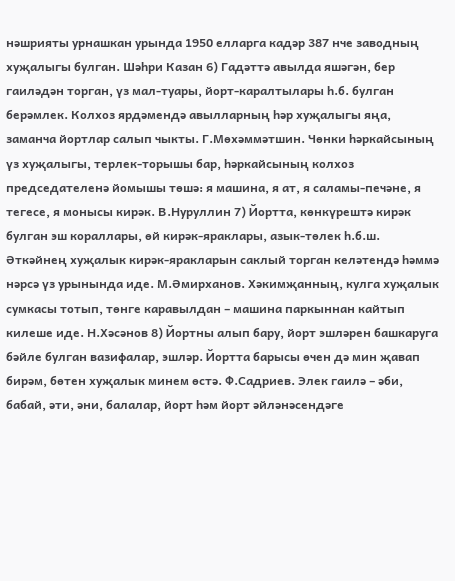нәшрияты урнашкан урында 1950 елларга кадәр 387 нче заводның хуҗалыгы булган. Шәһри Казан 6) Гадәттә авылда яшәгән, бер гаиләдән торган, үз мал-туары, йорт-каралтылары һ.б. булган берәмлек. Колхоз ярдәмендә авылларның һәр хуҗалыгы яңа, заманча йортлар салып чыкты. Г.Мөхәммәтшин. Чөнки һәркайсының үз хуҗалыгы, терлек-торышы бар, һәркайсының колхоз председателенә йомышы төшә: я машина, я ат, я саламы-печәне, я тегесе, я монысы кирәк. В.Нуруллин 7) Йортта, көнкүрештә кирәк булган эш кораллары, өй кирәк-яраклары, азык-төлек һ.б.ш. Әткәйнең хуҗалык кирәк-яракларын саклый торган келәтендә һәммә нәрсә үз урынында иде. М.Әмирханов. Хәкимҗанның, кулга хуҗалык сумкасы тотып, төнге каравылдан – машина паркыннан кайтып килеше иде. Н.Хәсәнов 8) Йортны алып бару, йорт эшләрен башкаруга бәйле булган вазифалар, эшләр. Йортта барысы өчен дә мин җавап бирәм, бөтен хуҗалык минем өстә. Ф.Садриев. Элек гаилә – әби, бабай, әти, әни, балалар, йорт һәм йорт әйләнәсендәге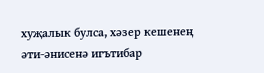хуҗалык булса, хәзер кешенең әти-әнисенә игътибар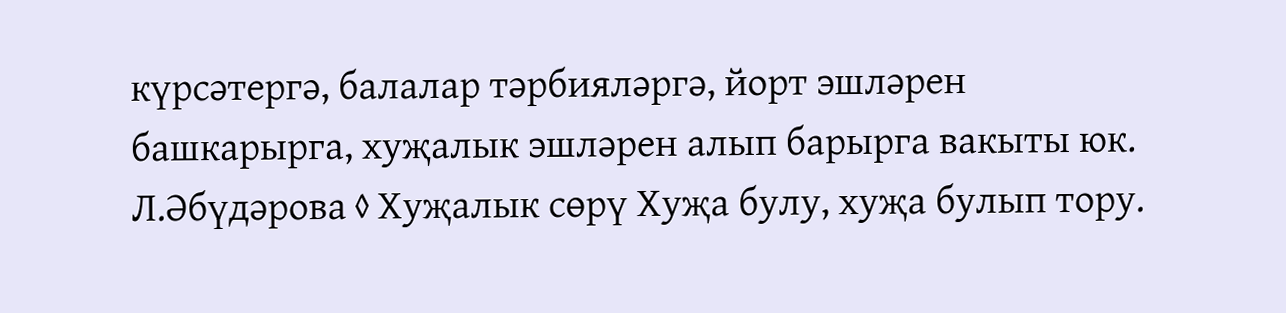күрсәтергә, балалар тәрбияләргә, йорт эшләрен башкарырга, хуҗалык эшләрен алып барырга вакыты юк. Л.Әбүдәрова ◊ Хуҗалык сөрү Хуҗа булу, хуҗа булып тору.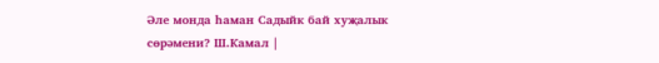Әле монда һаман Садыйк бай хуҗалык сөрәмени? Ш.Камал |